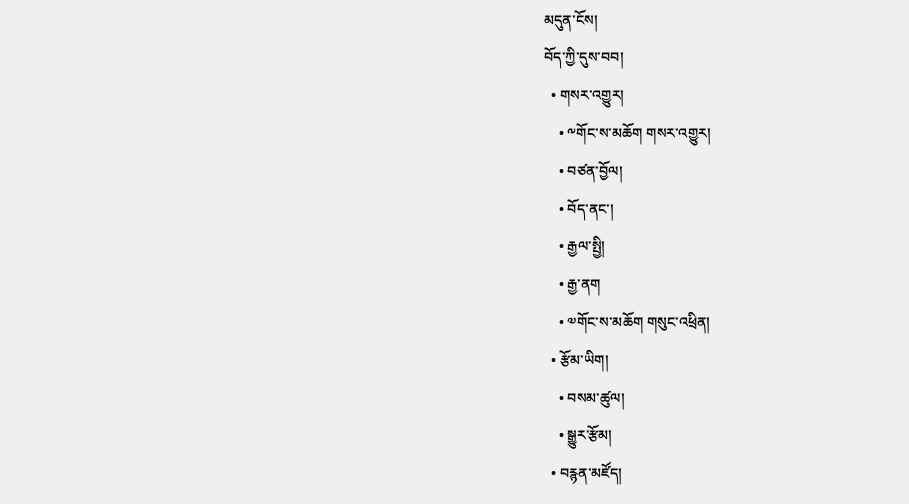མདུན་ངོས།
བོད་ཀྱི་དུས་བབ།
  • གསར་འགྱུར།
    • ༸གོང་ས་མཆོག གསར་འགྱུར།
    • བཙན་བྱོལ།
    • བོད་ནང་།
    • རྒྱལ་སྤྱི།
    • རྒྱ་ནག
    • ༧གོང་ས་མཆོག གསུང་འཕྲིན།
  • རྩོམ་ཡིག།
    • བསམ་ཚུལ།
    • སྒྱུར་རྩོམ།
  • བརྙན་མཛོད།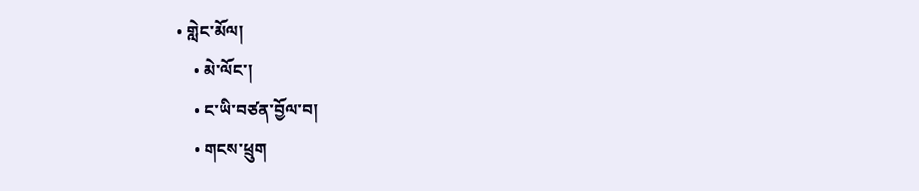• གླེང་མོལ།
    • མེ་ལོང་།
    • ང་ཡི་བཙན་བྱོལ་བ།
    • གངས་ཕྲུག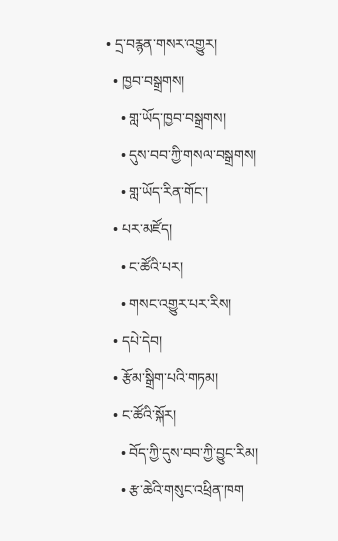• དྲ་བརྙན་གསར་འགྱུར།
  • ཁྱབ་བསྒྲགས།
    • གླ་ཡོད་ཁྱབ་བསྒྲགས།
    • དུས་བབ་ཀྱི་གསལ་བསྒྲགས།
    • གླ་ཡོད་རིན་གོང་།
  • པར་མཛོད།
    • ང་ཚོའི་པར།
    • གསང་འགྱུར་པར་རིས།
  • དཔེ་དེབ།
  • རྩོམ་སྒྲིག་པའི་གཏམ།
  • ང་ཚོའི་སྐོར།
    • བོད་ཀྱི་དུས་བབ་ཀྱི་བྱུང་རིམ།
    • རྩ་ཆེའི་གསུང་འཕྲིན་ཁག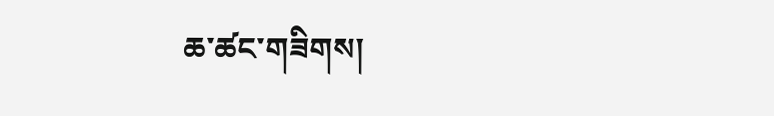ཆ་ཚང་གཟིགས།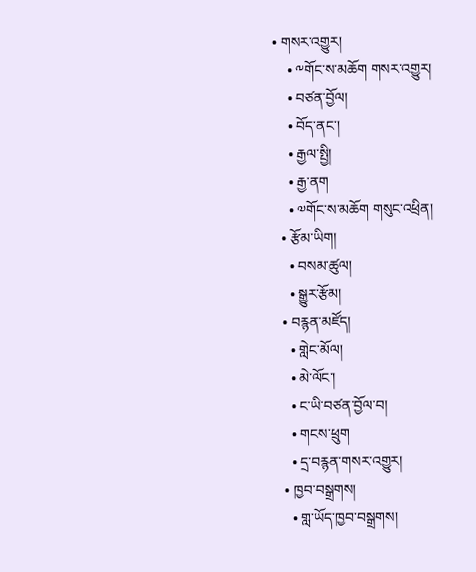• གསར་འགྱུར།
    • ༸གོང་ས་མཆོག གསར་འགྱུར།
    • བཙན་བྱོལ།
    • བོད་ནང་།
    • རྒྱལ་སྤྱི།
    • རྒྱ་ནག
    • ༧གོང་ས་མཆོག གསུང་འཕྲིན།
  • རྩོམ་ཡིག།
    • བསམ་ཚུལ།
    • སྒྱུར་རྩོམ།
  • བརྙན་མཛོད།
    • གླེང་མོལ།
    • མེ་ལོང་།
    • ང་ཡི་བཙན་བྱོལ་བ།
    • གངས་ཕྲུག
    • དྲ་བརྙན་གསར་འགྱུར།
  • ཁྱབ་བསྒྲགས།
    • གླ་ཡོད་ཁྱབ་བསྒྲགས།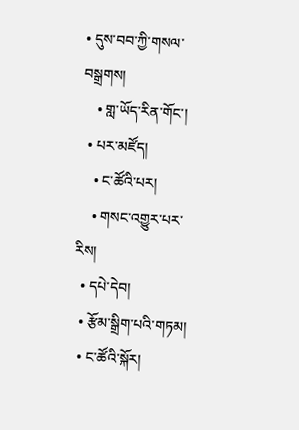• དུས་བབ་ཀྱི་གསལ་བསྒྲགས།
    • གླ་ཡོད་རིན་གོང་།
  • པར་མཛོད།
    • ང་ཚོའི་པར།
    • གསང་འགྱུར་པར་རིས།
  • དཔེ་དེབ།
  • རྩོམ་སྒྲིག་པའི་གཏམ།
  • ང་ཚོའི་སྐོར།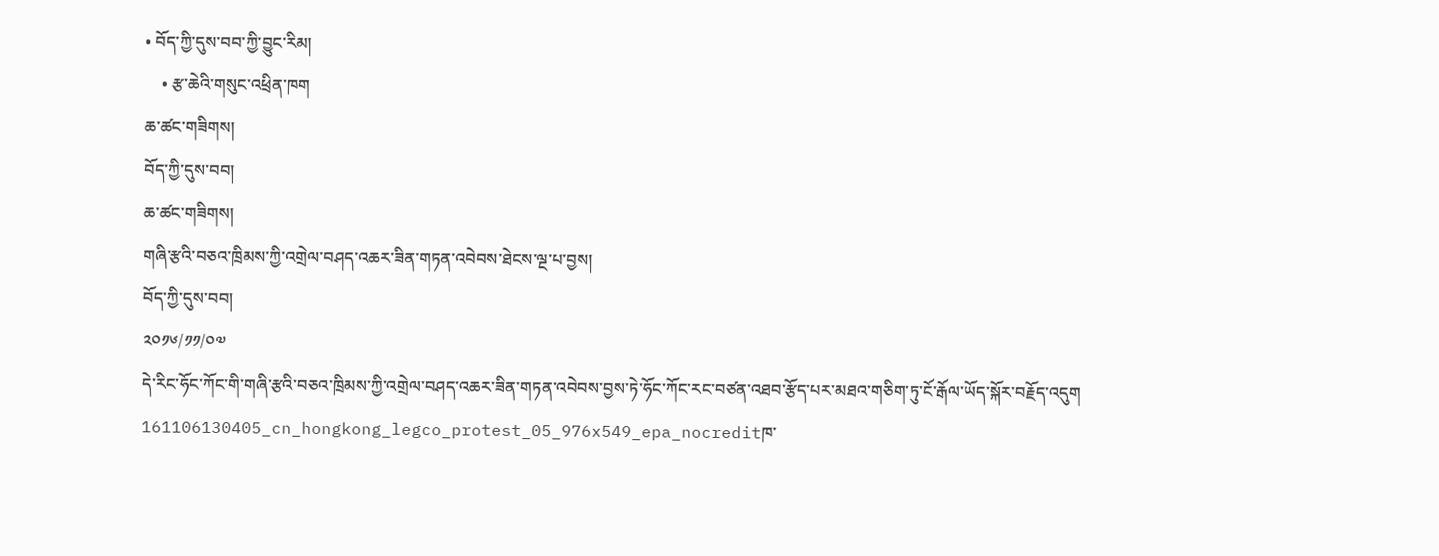• བོད་ཀྱི་དུས་བབ་ཀྱི་བྱུང་རིམ།
    • རྩ་ཆེའི་གསུང་འཕྲིན་ཁག
ཆ་ཚང་གཟིགས།
བོད་ཀྱི་དུས་བབ།
ཆ་ཚང་གཟིགས།
གཞི་རྩའི་བཅའ་ཁྲིམས་ཀྱི་འགྲེལ་བཤད་འཆར་ཟིན་གཏན་འབེབས་ཐེངས་ལྔ་པ་བྱས།
བོད་ཀྱི་དུས་བབ།
༢༠༡༦/༡༡/༠༧
དེ་རིང་ཧོང་ཀོང་གི་གཞི་རྩའི་བཅའ་ཁྲིམས་ཀྱི་འགྲེལ་བཤད་འཆར་ཟིན་གཏན་འབེབས་བྱས་ཏེ་ཧོང་ཀོང་རང་བཙན་འཐབ་རྩོད་པར་མཐའ་གཅིག་ཏུ་ངོ་རྒོལ་ཡོད་སྐོར་བརྗོད་འདུག
161106130405_cn_hongkong_legco_protest_05_976x549_epa_nocreditཁ་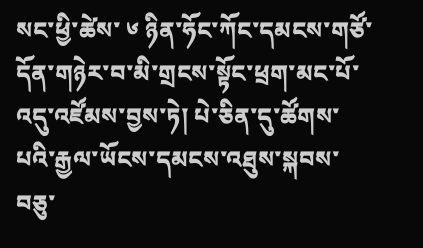སང་ཕྱི་ཚེས་ ༦ ཉིན་ཧོང་ཀོང་དམངས་གཙོ་དོན་གཉེར་བ་མི་གྲངས་སྟོང་ཕྲག་མང་པོ་འདུ་འཛོམས་བྱས་ཏེ། པེ་ཅིན་དུ་ཚོགས་པའི་རྒྱལ་ཡོངས་དམངས་འཐུས་སྐབས་བཅུ་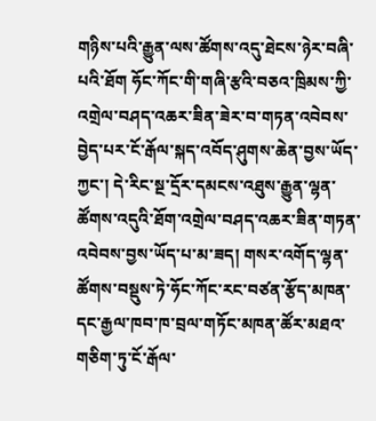གཉིས་པའི་རྒྱུན་ལས་ཚོགས་འདུ་ཐེངས་ཉེར་བཞི་པའི་ཐོག ཧོང་ཀོང་གི་གཞི་རྩའི་བཅའ་ཁྲིམས་ཀྱི་འགྲེལ་བཤད་འཆར་ཟིན་ཟེར་བ་གཏན་འབེབས་བྱེད་པར་ངོ་རྒོལ་སྐད་འབོད་ཤུགས་ཆེན་བྱས་ཡོད་ཀྱང་། དེ་རིང་སྔ་དྲོར་དམངས་འཐུས་རྒྱུན་ལྷན་ཚོགས་འདུའི་ཐོག་འགྲེལ་བཤད་འཆར་ཟིན་གཏན་འབེབས་བྱས་ཡོད་པ་མ་ཟད། གསར་འགོད་ལྷན་ཚོགས་བསྡུས་ཏེ་ཧོང་ཀོང་རང་བཙན་རྩོད་མཁན་དང་རྒྱལ་ཁབ་ཁ་བྲལ་གཏོང་མཁན་ཚོར་མཐའ་གཅིག་ཏུ་ངོ་རྒོལ་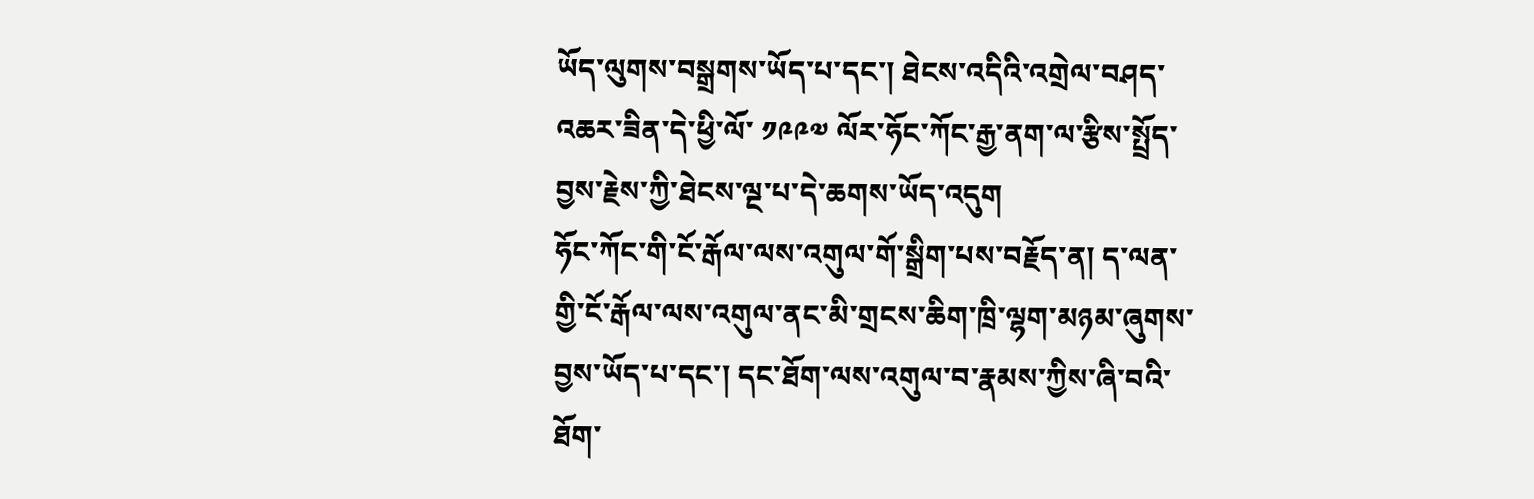ཡོད་ལུགས་བསྒྲགས་ཡོད་པ་དང་། ཐེངས་འདིའི་འགྲེལ་བཤད་འཆར་ཟིན་དེ་ཕྱི་ལོ་ ༡༩༩༧ ལོར་ཧོང་ཀོང་རྒྱ་ནག་ལ་རྩིས་སྤྲོད་བྱས་རྗེས་ཀྱི་ཐེངས་ལྔ་པ་དེ་ཆགས་ཡོད་འདུག
ཧོང་ཀོང་གི་ངོ་རྒོལ་ལས་འགུལ་གོ་སྒྲིག་པས་བརྗོད་ན། ད་ལན་གྱི་ངོ་རྒོལ་ལས་འགུལ་ནང་མི་གྲངས་ཆིག་ཁྲི་ལྷག་མཉམ་ཞུགས་བྱས་ཡོད་པ་དང་། དང་ཐོག་ལས་འགུལ་བ་རྣམས་ཀྱིས་ཞི་བའི་ཐོག་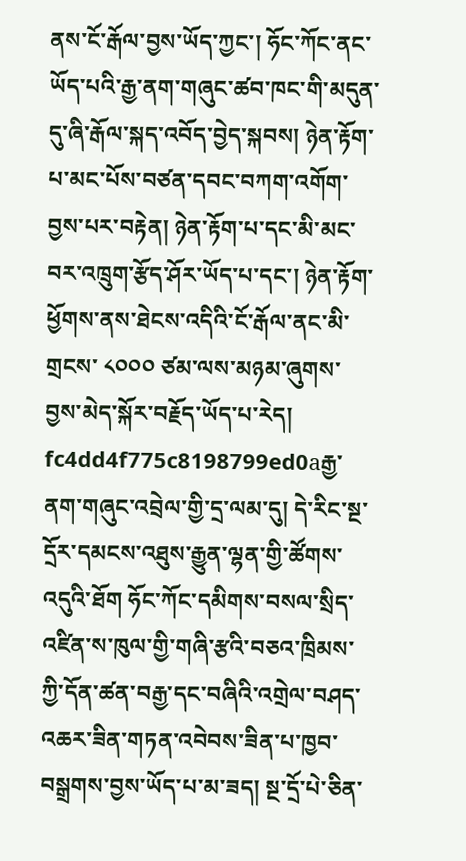ནས་ངོ་རྒོལ་བྱས་ཡོད་ཀྱང་། ཧོང་ཀོང་ནང་ཡོད་པའི་རྒྱ་ནག་གཞུང་ཚབ་ཁང་གི་མདུན་དུ་ཞི་རྒོལ་སྐད་འབོད་བྱེད་སྐབས། ཉེན་རྟོག་པ་མང་པོས་བཙན་དབང་བཀག་འགོག་བྱས་པར་བརྟེན། ཉེན་རྟོག་པ་དང་མི་མང་བར་འཁྲུག་རྩོད་ཤོར་ཡོད་པ་དང་། ཉེན་རྟོག་ཕྱོགས་ནས་ཐེངས་འདིའི་ངོ་རྒོལ་ནང་མི་གྲངས་ ༨༠༠༠ ཙམ་ལས་མཉམ་ཞུགས་བྱས་མེད་སྐོར་བརྗོད་ཡོད་པ་རེད།
fc4dd4f775c8198799ed0aརྒྱ་ནག་གཞུང་འབྲེལ་གྱི་དྲ་ལམ་དུ། དེ་རིང་སྔ་དྲོར་དམངས་འཐུས་རྒྱུན་ལྷན་གྱི་ཚོགས་འདུའི་ཐོག ཧོང་ཀོང་དམིགས་བསལ་སྲིད་འཛིན་ས་ཁུལ་གྱི་གཞི་རྩའི་བཅའ་ཁྲིམས་ཀྱི་དོན་ཚན་བརྒྱ་དང་བཞིའི་འགྲེལ་བཤད་འཆར་ཟིན་གཏན་འབེབས་ཟིན་པ་ཁྱབ་བསྒྲགས་བྱས་ཡོད་པ་མ་ཟད། སྔ་དྲོ་པེ་ཅིན་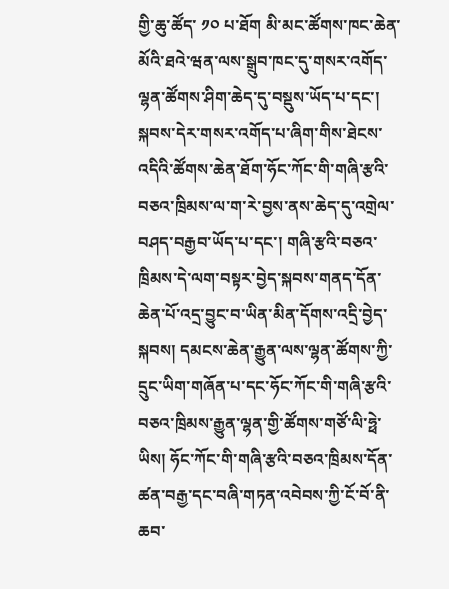གྱི་ཆུ་ཚོད་ ༡༠ པ་ཐོག མི་མང་ཚོགས་ཁང་ཆེན་མོའི་ཐའེ་ཝན་ལས་སྒྲུབ་ཁང་དུ་གསར་འགོད་ལྷན་ཚོགས་ཤིག་ཆེད་དུ་བསྡུས་ཡོད་པ་དང་། སྐབས་དེར་གསར་འགོད་པ་ཞིག་གིས་ཐེངས་འདིའི་ཚོགས་ཆེན་ཐོག་ཧོང་ཀོང་གི་གཞི་རྩའི་བཅའ་ཁྲིམས་ལ་ག་རེ་བྱས་ནས་ཆེད་དུ་འགྲེལ་བཤད་བརྒྱབ་ཡོད་པ་དང་། གཞི་རྩའི་བཅའ་ཁྲིམས་དེ་ལག་བསྟར་བྱེད་སྐབས་གནད་དོན་ཆེན་པོ་འདྲ་བྱུང་བ་ཡིན་མིན་དོགས་འདྲི་བྱེད་སྐབས། དམངས་ཆེན་རྒྱུན་ལས་ལྷན་ཚོགས་ཀྱི་དྲུང་ཡིག་གཞོན་པ་དང་ཧོང་ཀོང་གི་གཞི་རྩའི་བཅའ་ཁྲིམས་རྒྱུན་ལྷན་གྱི་ཚོགས་གཙོ་ལི་ཧྥེ་ཡིས། ཧོང་ཀོང་གི་གཞི་རྩའི་བཅའ་ཁྲིམས་དོན་ཚན་བརྒྱ་དང་བཞི་གཏན་འབེབས་ཀྱི་ངོ་བོ་ནི་ཆབ་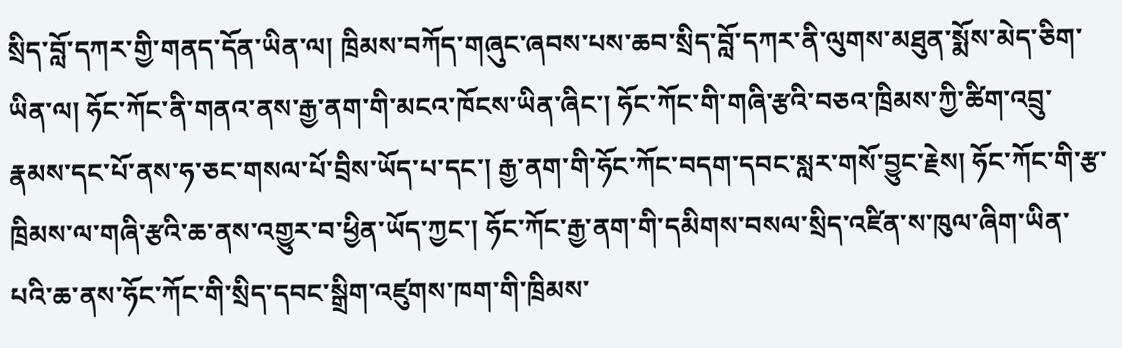སྲིད་བློ་དཀར་གྱི་གནད་དོན་ཡིན་ལ། ཁྲིམས་བཀོད་གཞུང་ཞབས་པས་ཆབ་སྲིད་བློ་དཀར་ནི་ལུགས་མཐུན་སྨོས་མེད་ཅིག་ཡིན་ལ། ཧོང་ཀོང་ནི་གནའ་ནས་རྒྱ་ནག་གི་མངའ་ཁོངས་ཡིན་ཞིང་། ཧོང་ཀོང་གི་གཞི་རྩའི་བཅའ་ཁྲིམས་ཀྱི་ཚིག་འབྲུ་རྣམས་དང་པོ་ནས་ཧ་ཅང་གསལ་པོ་བྲིས་ཡོད་པ་དང་། རྒྱ་ནག་གི་ཧོང་ཀོང་བདག་དབང་སླར་གསོ་བྱུང་རྗེས། ཧོང་ཀོང་གི་རྩ་ཁྲིམས་ལ་གཞི་རྩའི་ཆ་ནས་འགྱུར་བ་ཕྱིན་ཡོད་ཀྱང་། ཧོང་ཀོང་རྒྱ་ནག་གི་དམིགས་བསལ་སྲིད་འཛིན་ས་ཁུལ་ཞིག་ཡིན་པའི་ཆ་ནས་ཧོང་ཀོང་གི་སྲིད་དབང་སྒྲིག་འཛུགས་ཁག་གི་ཁྲིམས་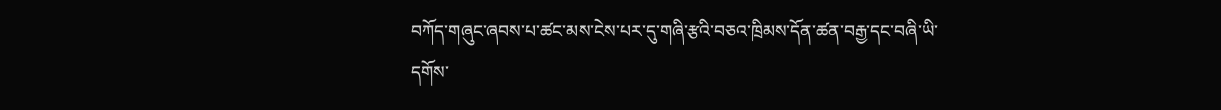བཀོད་གཞུང་ཞབས་པ་ཚང་མས་ངེས་པར་དུ་གཞི་རྩའི་བཅའ་ཁྲིམས་དོན་ཚན་བརྒྱ་དང་བཞི་ཡི་དགོས་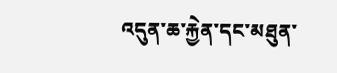འདུན་ཆ་རྐྱེན་དང་མཐུན་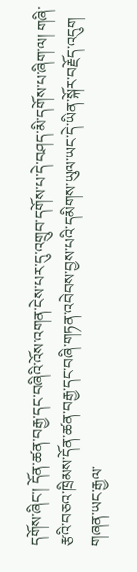དགོས་ཞིང་། དོན་ཚན་བརྒྱ་དང་བཞིའི་འོས་འགན་ངེས་པར་དུ་འགྲུབ་དགོས་པ་དེ་བཤད་མི་དགོས་པ་ཞིག་ལ། གཞི་རྩའི་བཅའ་ཁྲིམས་དོན་ཚན་བརྒྱ་དང་བཞི་གཏན་འབེབས་བྱས་པའི་དམིགས་ཡུལ་ཡང་དེ་ཡིན་སྐོར་བརྗོད་འདུག
གཞན་ཡང་རྒྱལ་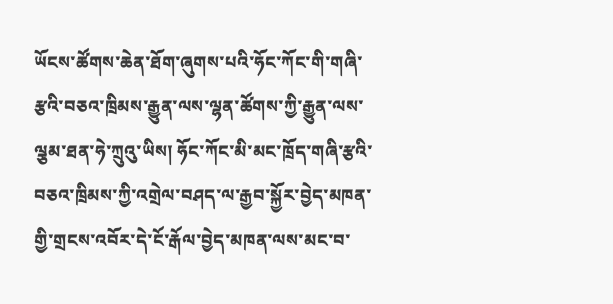ཡོངས་ཚོགས་ཆེན་ཐོག་ཞུགས་པའི་ཧོང་ཀོང་གི་གཞི་རྩའི་བཅའ་ཁྲིམས་རྒྱུན་ལས་ལྷན་ཚོགས་ཀྱི་རྒྱུན་ལས་ལྕམ་ཐན་ཧེ་ཀྲུའུ་ཡིས། ཧོང་ཀོང་མི་མང་ཁྲོད་གཞི་རྩའི་བཅའ་ཁྲིམས་ཀྱི་འགྲེལ་བཤད་ལ་རྒྱབ་སྐྱོར་བྱེད་མཁན་གྱི་གྲངས་འབོར་དེ་ངོ་རྒོལ་བྱེད་མཁན་ལས་མང་བ་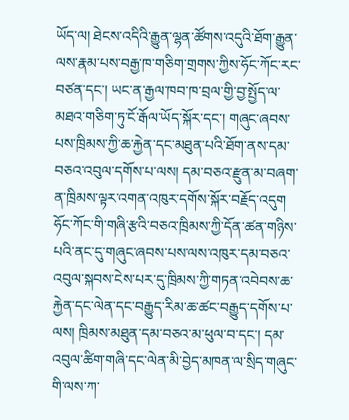ཡོད་ལ། ཐེངས་འདིའི་རྒྱུན་ལྷན་ཚོགས་འདུའི་ཐོག་རྒྱུན་ལས་རྣམ་པས་བརྒྱ་ཁ་གཅིག་གྲགས་ཀྱིས་ཧོང་ཀོང་རང་བཙན་དང་། ཡང་ན་རྒྱལ་ཁབ་ཁ་བྲལ་གྱི་བྱ་སྤྱོད་ལ་མཐའ་གཅིག་ཏུ་ངོ་རྒོལ་ཡོད་སྐོར་དང་། གཞུང་ཞབས་པས་ཁྲིམས་ཀྱི་ཆ་རྐྱེན་དང་མཐུན་པའི་ཐོག་ནས་དམ་བཅའ་འབུལ་དགོས་པ་ལས། དམ་བཅའ་རྫུན་མ་བཞག་ན་ཁྲིམས་ལྟར་འགན་འཁུར་དགོས་སྐོར་བརྗོད་འདུག
ཧོང་ཀོང་གི་གཞི་རྩའི་བཅའ་ཁྲིམས་ཀྱི་དོན་ཚན་གཉིས་པའི་ནང་དུ་གཞུང་ཞབས་པས་ལས་འཁུར་དམ་བཅའ་འབུལ་སྐབས་ངེས་པར་དུ་ཁྲིམས་ཀྱི་གཏན་འབེབས་ཆ་རྐྱེན་དང་ལེན་དང་བརྒྱུད་རིམ་ཆ་ཚང་བརྒྱུད་དགོས་པ་ལས། ཁྲིམས་མཐུན་དམ་བཅའ་མ་ཕུལ་བ་དང་། དམ་འབུལ་ཚིག་གཞི་དང་ལེན་མི་བྱེད་མཁན་ལ་སྲིད་གཞུང་གི་ལས་ཀ་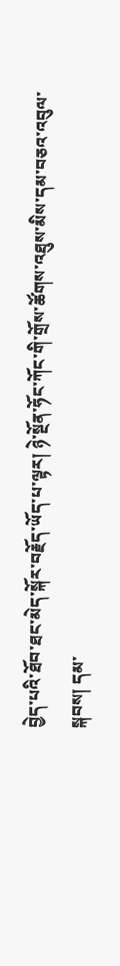བྱེད་པའི་ཐོབ་ཐང་མེད་སྐོར་བརྗོད་ཡོད་པ་ལྟར། ཉེ་སྔོན་ཧོང་ཀོང་གི་གྲོས་ཚོགས་འཐུས་མིས་དམ་བཅའ་འབུལ་སྐབས། དམ་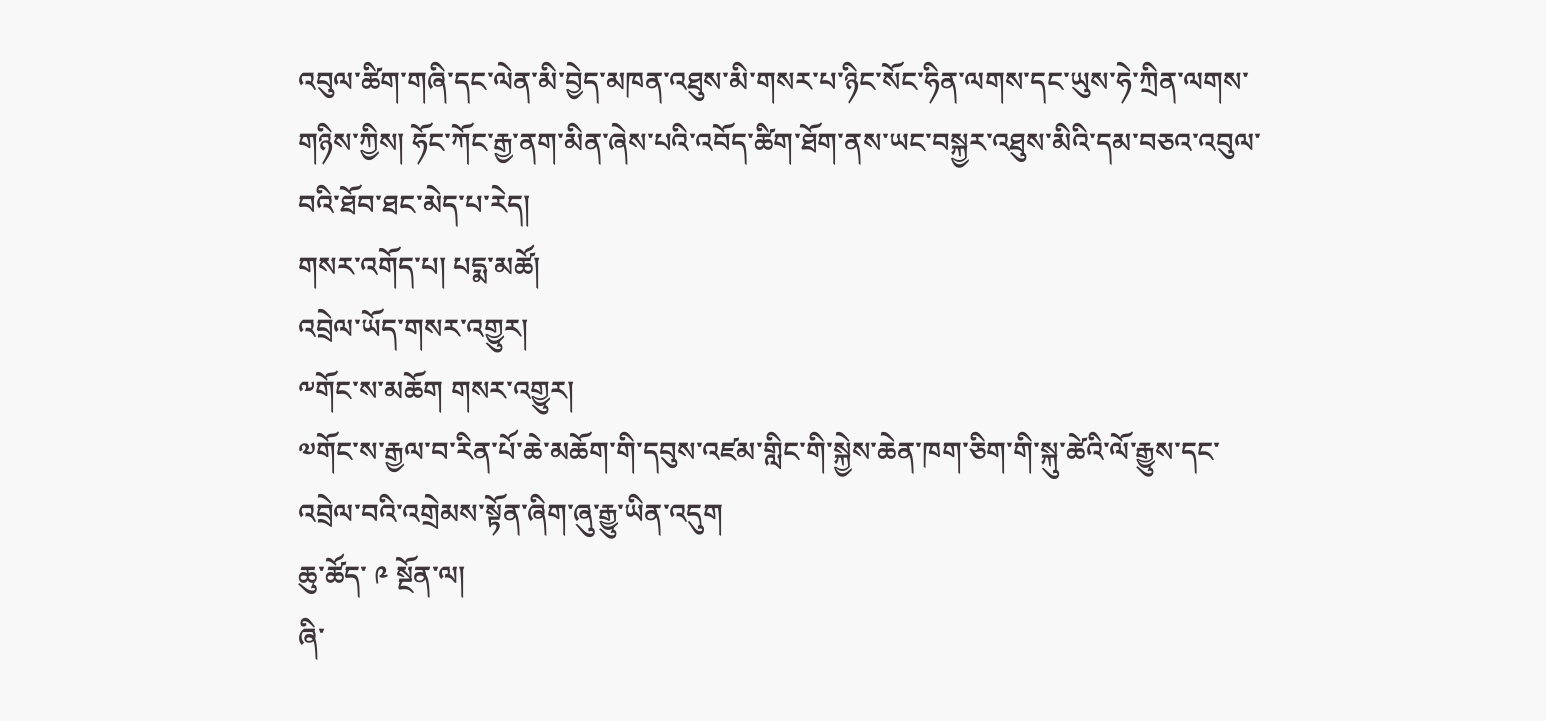འབུལ་ཚིག་གཞི་དང་ལེན་མི་བྱེད་མཁན་འཐུས་མི་གསར་པ་ཉིང་སོང་ཧིན་ལགས་དང་ཡུས་ཧེ་ཀྲིན་ལགས་གཉིས་ཀྱིས། ཧོང་ཀོང་རྒྱ་ནག་མིན་ཞེས་པའི་འབོད་ཚིག་ཐོག་ནས་ཡང་བསྐྱར་འཐུས་མིའི་དམ་བཅའ་འབུལ་བའི་ཐོབ་ཐང་མེད་པ་རེད།
གསར་འགོད་པ། པདྨ་མཚོ།
འབྲེལ་ཡོད་གསར་འགྱུར།
༸གོང་ས་མཆོག གསར་འགྱུར།
༧གོང་ས་རྒྱལ་བ་རིན་པོ་ཆེ་མཆོག་གི་དབུས་འཛམ་གླིང་གི་སྐྱེས་ཆེན་ཁག་ཅིག་གི་སྐུ་ཚེའི་ལོ་རྒྱུས་དང་འབྲེལ་བའི་འགྲེམས་སྟོན་ཞིག་ཞུ་རྒྱུ་ཡིན་འདུག
ཆུ་ཚོད་ ༩ སྔོན་ལ།
ཞི་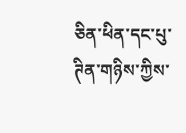ཅིན་ཕིན་དང་པུ་ཊིན་གཉིས་ཀྱིས་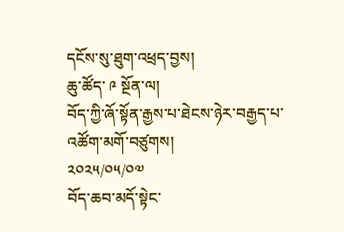དངོས་སུ་ཐུག་འཕྲད་བྱས།
ཆུ་ཚོད་ ༩ སྔོན་ལ།
བོད་ཀྱི་ཞོ་སྟོན་རྒྱས་པ་ཐེངས་ཉེར་བརྒྱད་པ་འཚོག་མགོ་བཙུགས།
༢༠༢༥/༠༥/༠༧
བོད་ཆབ་མདོ་སྟེང་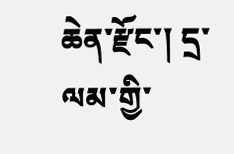ཆེན་རྫོང་། དྲ་ལམ་གྱི་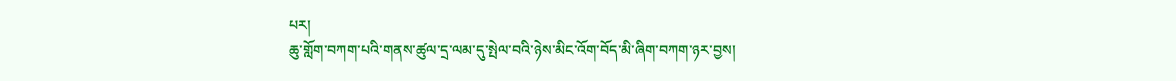པར།
ཆུ་གློག་བཀག་པའི་གནས་ཚུལ་དྲ་ལམ་དུ་སྤེལ་བའི་ཉེས་མིང་འོག་བོད་མི་ཞིག་བཀག་ཉར་བྱས།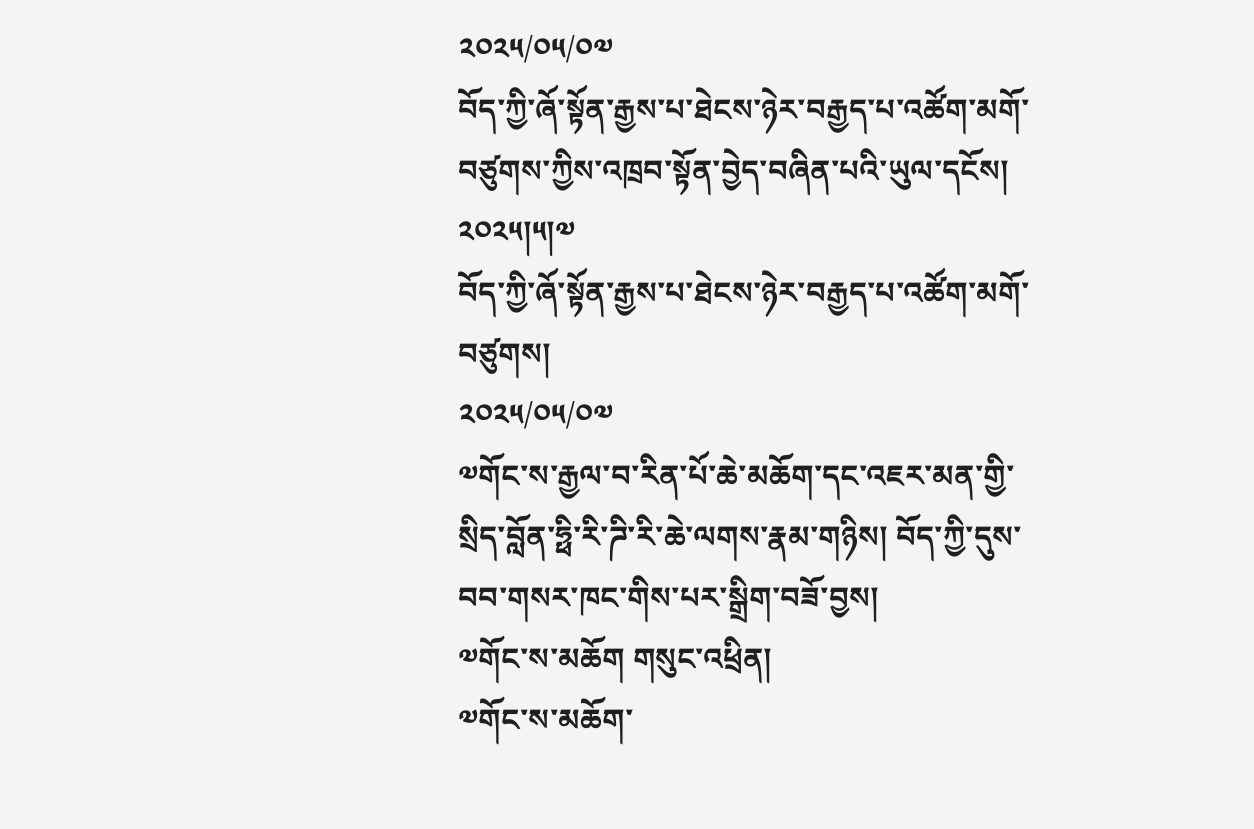༢༠༢༥/༠༥/༠༧
བོད་ཀྱི་ཞོ་སྟོན་རྒྱས་པ་ཐེངས་ཉེར་བརྒྱད་པ་འཚོག་མགོ་བཙུགས་ཀྱིས་འཁྲབ་སྟོན་བྱེད་བཞིན་པའི་ཡུལ་དངོས། ༢༠༢༥།༥།༧
བོད་ཀྱི་ཞོ་སྟོན་རྒྱས་པ་ཐེངས་ཉེར་བརྒྱད་པ་འཚོག་མགོ་བཙུགས།
༢༠༢༥/༠༥/༠༧
༧གོང་ས་རྒྱལ་བ་རིན་པོ་ཆེ་མཆོག་དང་འཇར་མན་གྱི་སྲིད་བློན་ཧྥི་རི་ཌི་རི་ཆེ་ལགས་རྣམ་གཉིས། བོད་ཀྱི་དུས་བབ་གསར་ཁང་གིས་པར་སྒྲིག་བཟོ་བྱས།
༧གོང་ས་མཆོག གསུང་འཕྲིན།
༧གོང་ས་མཆོག་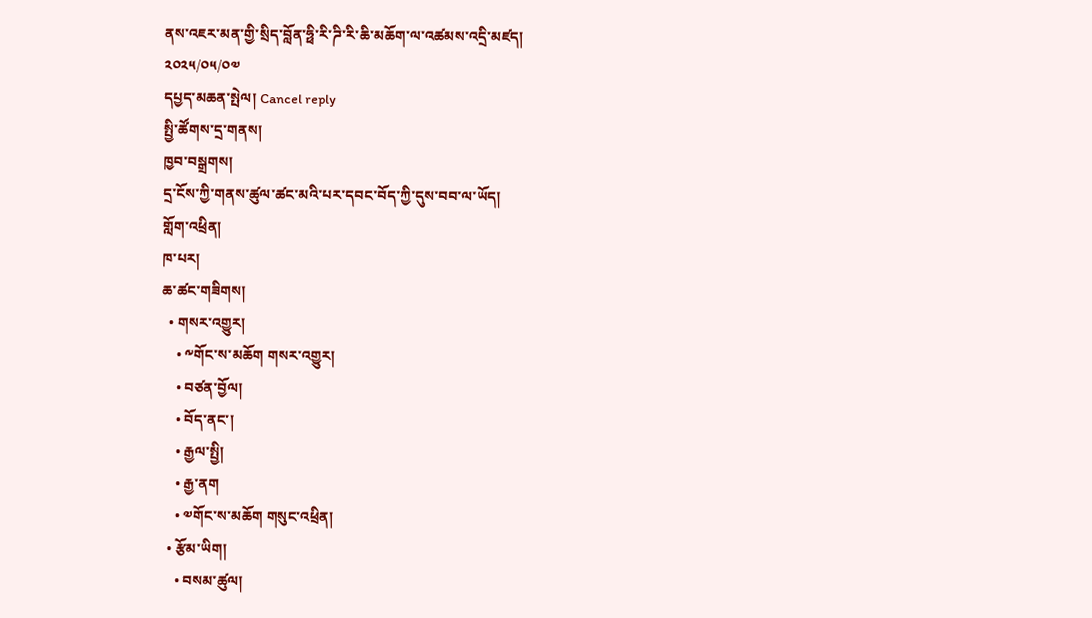ནས་འཇར་མན་གྱི་སྲིད་བློན་ཧྥི་རི་ཌི་རི་ཆི་མཆོག་ལ་འཚམས་འདྲི་མཛད།
༢༠༢༥/༠༥/༠༧
དཔྱད་མཆན་སྤེལ། Cancel reply
སྤྱི་ཚོགས་དྲ་གནས།
ཁྱབ་བསྒྲགས།
དྲ་ངོས་ཀྱི་གནས་ཚུལ་ཚང་མའི་པར་དབང་བོད་ཀྱི་དུས་བབ་ལ་ཡོད།
གློག་འཕྲིན།
ཁ་པར།
ཆ་ཚང་གཟིགས།
  • གསར་འགྱུར།
    • ༸གོང་ས་མཆོག གསར་འགྱུར།
    • བཙན་བྱོལ།
    • བོད་ནང་།
    • རྒྱལ་སྤྱི།
    • རྒྱ་ནག
    • ༧གོང་ས་མཆོག གསུང་འཕྲིན།
  • རྩོམ་ཡིག།
    • བསམ་ཚུལ།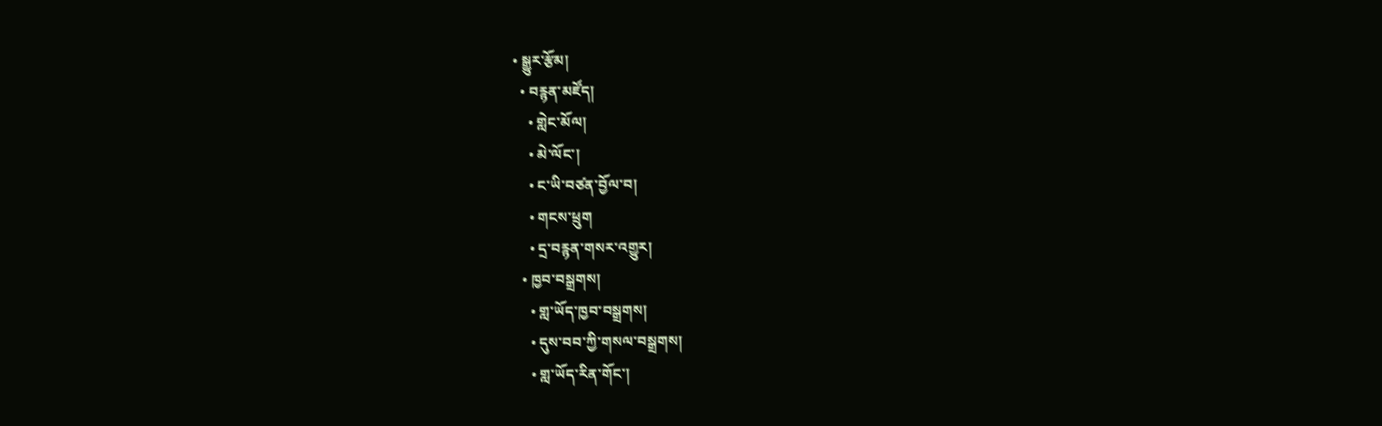• སྒྱུར་རྩོམ།
  • བརྙན་མཛོད།
    • གླེང་མོལ།
    • མེ་ལོང་།
    • ང་ཡི་བཙན་བྱོལ་བ།
    • གངས་ཕྲུག
    • དྲ་བརྙན་གསར་འགྱུར།
  • ཁྱབ་བསྒྲགས།
    • གླ་ཡོད་ཁྱབ་བསྒྲགས།
    • དུས་བབ་ཀྱི་གསལ་བསྒྲགས།
    • གླ་ཡོད་རིན་གོང་།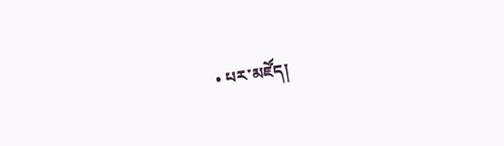• པར་མཛོད།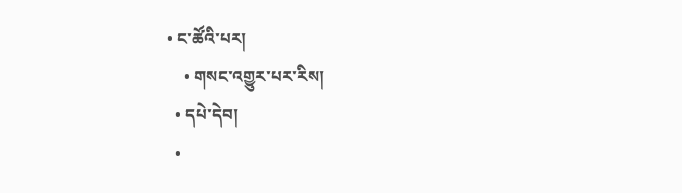• ང་ཚོའི་པར།
    • གསང་འགྱུར་པར་རིས།
  • དཔེ་དེབ།
  •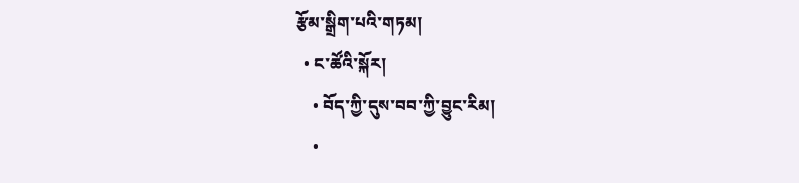རྩོམ་སྒྲིག་པའི་གཏམ།
  • ང་ཚོའི་སྐོར།
    • བོད་ཀྱི་དུས་བབ་ཀྱི་བྱུང་རིམ།
    •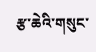རྩ་ཆེའི་གསུང་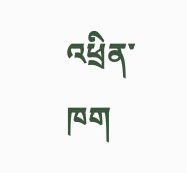འཕྲིན་ཁག